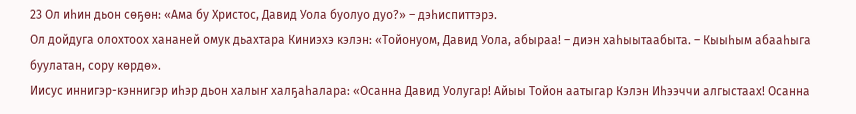23 Ол иһин дьон сөҕөн: «Ама бу Христос, Давид Уола буолуо дуо?» – дэһиспиттэрэ.
Ол дойдуга олохтоох хананей омук дьахтара Киниэхэ кэлэн: «Тойонуом, Давид Уола, абыраа! – диэн хаһыытаабыта. – Кыыһым абааһыга буулатан, сору көрдө».
Иисус иннигэр-кэннигэр иһэр дьон халыҥ халҕаһалара: «Осанна Давид Уолугар! Айыы Тойон аатыгар Кэлэн Иһээччи алгыстаах! Осанна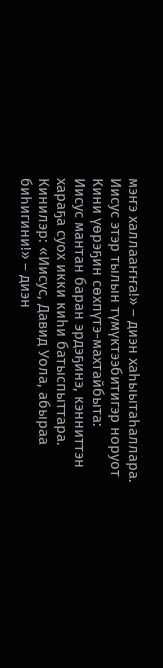мэҥэ халлааҥҥа!» – диэн хаһыытаһаллара.
Иисус этэр тылын түмүктээбитигэр норуот Кини үөрэҕин сөхпүтэ-махтайбыта:
Иисус мантан баран эрдэҕинэ, кэнниттэн хараҕа суох икки киһи батыспыттара. Кинилэр: «Иисус, Давид Уола, абыраа биһигини!» – диэн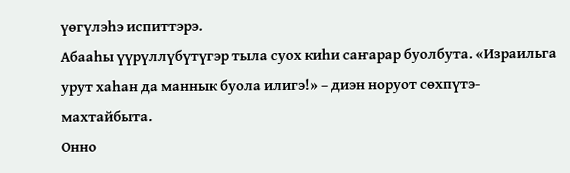үөгүлэһэ испиттэрэ.
Абааһы үүрүллүбүтүгэр тыла суох киһи саҥарар буолбута. «Израильга урут хаһан да маннык буола илигэ!» – диэн норуот сөхпүтэ-махтайбыта.
Онно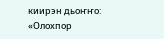киирэн дьоҥҥо: «Олохпор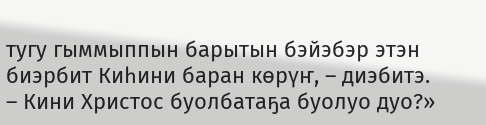тугу гыммыппын барытын бэйэбэр этэн биэрбит Киһини баран көрүҥ, – диэбитэ. – Кини Христос буолбатаҕа буолуо дуо?»